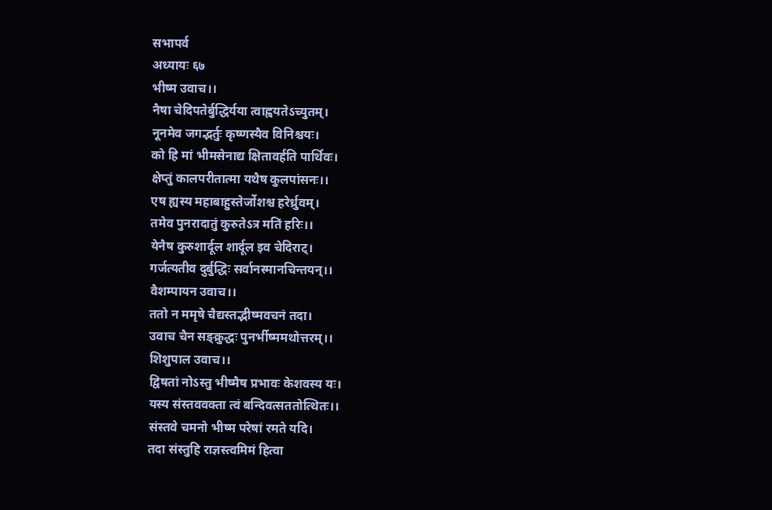सभापर्व
अध्यायः ६७
भीष्म उवाच।।
नैषा चेदिपतेर्बुद्धिर्यया त्वाह्वयतेऽच्युतम्।
नूनमेव जगद्भर्तुः कृष्णस्यैव विनिश्चयः।
को हि मां भीमसेनाद्य क्षितावर्हति पार्थिवः।
क्षेप्तुं कालपरीतात्मा यथैष कुलपांसनः।।
एष ह्यस्य महाबाहुस्तेर्जोशश्च हरेर्ध्रुवम्।
तमेव पुनरादातुं कुरुतेऽत्र मतिं हरिः।।
येनैष कुरुशार्दूल शार्दूल इव चेदिराट्।
गर्जत्यतीव दुर्बुद्धिः सर्वानस्मानचिन्तयन्।।
वैशम्पायन उवाच।।
ततो न ममृषे चैद्यस्तद्भीष्मवचनं तदा।
उवाच चैन सङ्क्रुद्धः पुनर्भीष्ममथोत्तरम्।।
शिशुपाल उवाच।।
द्विषतां नोऽस्तु भीष्मैष प्रभावः केशवस्य यः।
यस्य संस्तववक्ता त्वं बन्दिवत्सततोत्थितः।।
संस्तवे चमनो भीष्म परेषां रमते यदि।
तदा संस्तुहि राज्ञस्त्वमिमं हित्वा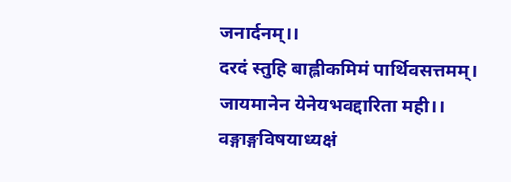जनार्दनम्।।
दरदं स्तुहि बाह्लीकमिमं पार्थिवसत्तमम्।
जायमानेन येनेयभवद्दारिता मही।।
वङ्गाङ्गविषयाध्यक्षं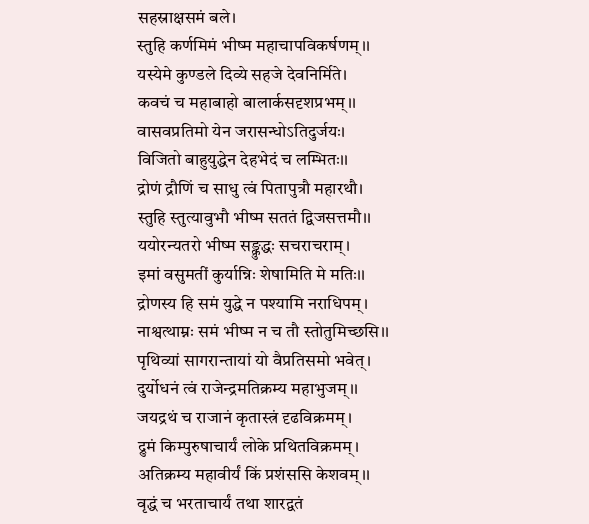सहस्राक्षसमं बले।
स्तुहि कर्णमिमं भीष्म महाचापविकर्षणम्।।
यस्येमे कुण्डले दिव्ये सहजे देवनिर्मिते।
कवचं च महाबाहो बालार्कसदृशप्रभम्।।
वासवप्रतिमो येन जरासन्धोऽतिदुर्जयः।
विजितो बाहुयुद्धेन देहभेदं च लम्भितः।।
द्रोणं द्रौणिं च साधु त्वं पितापुत्रौ महारथौ।
स्तुहि स्तुत्यावुभौ भीष्म सततं द्विजसत्तमौ।।
ययोरन्यतरो भीष्म सङ्क्रुद्धः सचराचराम्।
इमां वसुमतीं कुर्यान्निः शेषामिति मे मतिः।।
द्रोणस्य हि समं युद्धे न पश्यामि नराधिपम्।
नाश्वत्थाम्नः समं भीष्म न च तौ स्तोतुमिच्छसि।।
पृथिव्यां सागरान्तायां यो वैप्रतिसमो भवेत्।
दुर्योधनं त्वं राजेन्द्रमतिक्रम्य महाभुजम्।।
जयद्रथं च राजानं कृतास्त्रं दृढविक्रमम्।
द्रुमं किम्पुरुषाचार्यं लोके प्रथितविक्रमम्।
अतिक्रम्य महावीर्यं किं प्रशंससि केशवम्।।
वृद्धं च भरताचार्यं तथा शारद्वतं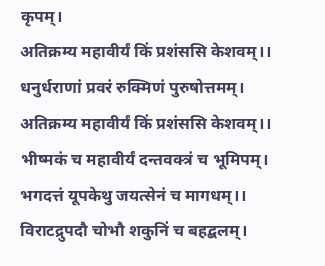कृपम्।
अतिक्रम्य महावीर्यं किं प्रशंससि केशवम्।।
धनुर्धराणां प्रवरं रुक्मिणं पुरुषोत्तमम्।
अतिक्रम्य महावीर्यं किं प्रशंससि केशवम्।।
भीष्मकं च महावीर्यं दन्तवक्त्रं च भूमिपम्।
भगदत्तं यूपकेथु जयत्सेनं च मागधम्।।
विराटद्रुपदौ चोभौ शकुनिं च बहद्बलम्।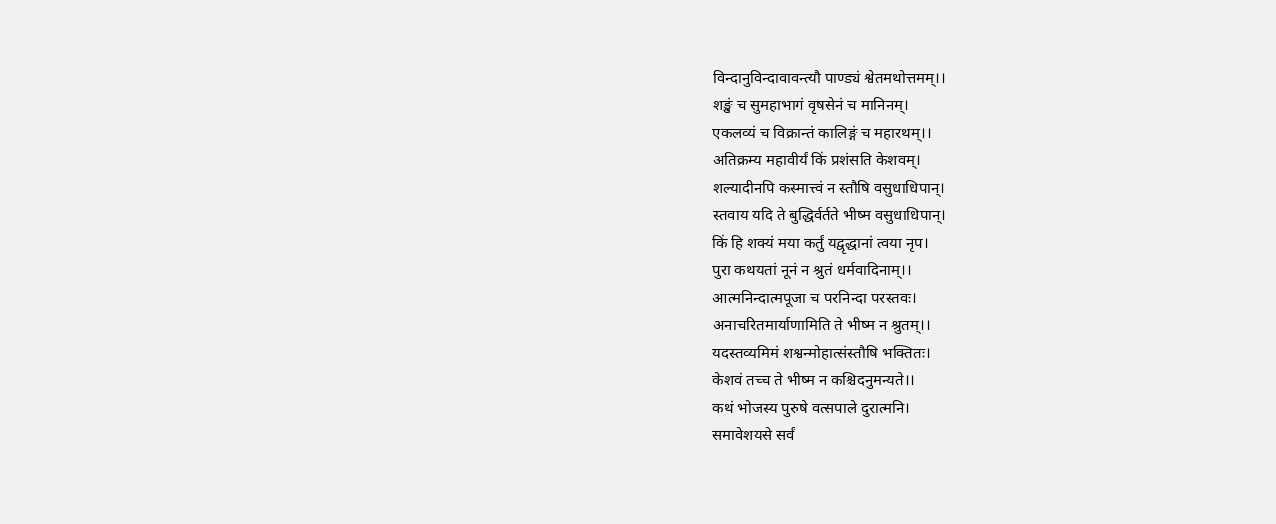विन्दानुविन्दावावन्त्यौ पाण्ड्यं श्वेतमथोत्तमम्।।
शङ्खं च सुमहाभागं वृषसेनं च मानिनम्।
एकलव्यं च विक्रान्तं कालिङ्गं च महारथम्।।
अतिक्रम्य महावीर्यं किं प्रशंसति केशवम्।
शल्यादीनपि कस्मात्त्वं न स्तौषि वसुधाधिपान्।
स्तवाय यदि ते बुद्धिर्वर्तते भीष्म वसुधाधिपान्।
किं हि शक्यं मया कर्तुं यद्वृद्धानां त्वया नृप।
पुरा कथयतां नूनं न श्रुतं धर्मवादिनाम्।।
आत्मनिन्दात्मपूजा च परनिन्दा परस्तवः।
अनाचरितमार्याणामिति ते भीष्म न श्रुतम्।।
यदस्तव्यमिमं शश्वन्मोहात्संस्तौषि भक्तितः।
केशवं तच्च ते भीष्म न कश्चिदनुमन्यते।।
कथं भोजस्य पुरुषे वत्सपाले दुरात्मनि।
समावेशयसे सर्वं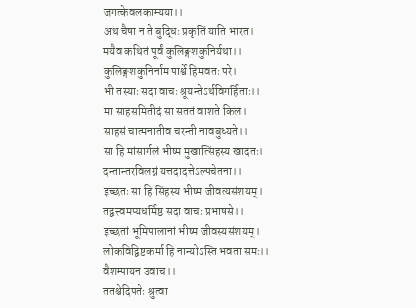जगत्केवलकाम्यया।।
अथ चैषा न ते बुद्धिः प्रकृतिं याति भारत।
मयैव कथितं पूर्वं कुलिङ्गशकुनिर्यथा।।
कुलिङ्गशकुनिर्नाम पार्श्वे हिमवतः परे।
भी तस्याः सदा वाचः श्रूयन्तेऽर्थविगर्हिताः।।
मा साहसमितीदं सा सततं वाशते किल।
साहसं चात्मनातीव चरन्ती नावबुध्यते।।
सा हि मांसार्गलं भीष्म मुखात्सिंहस्य खादतः।
दन्तान्तरविलग्नं यत्तदादत्तेऽल्पचेतना।।
इच्छतः सा हि सिंहस्य भीष्म जीवत्यसंशयम्।
तद्वत्त्वमप्यधर्मिष्ठ सदा वाचः प्रभाषसे।।
इच्छतां भूमिपालानां भीष्म जीवस्यसंशयम्।
लोकविद्विष्टकर्मा हि नान्योऽस्ति भवता समः।।
वैशम्पायन उवाच।।
ततश्चेदिपतेः श्रुत्वा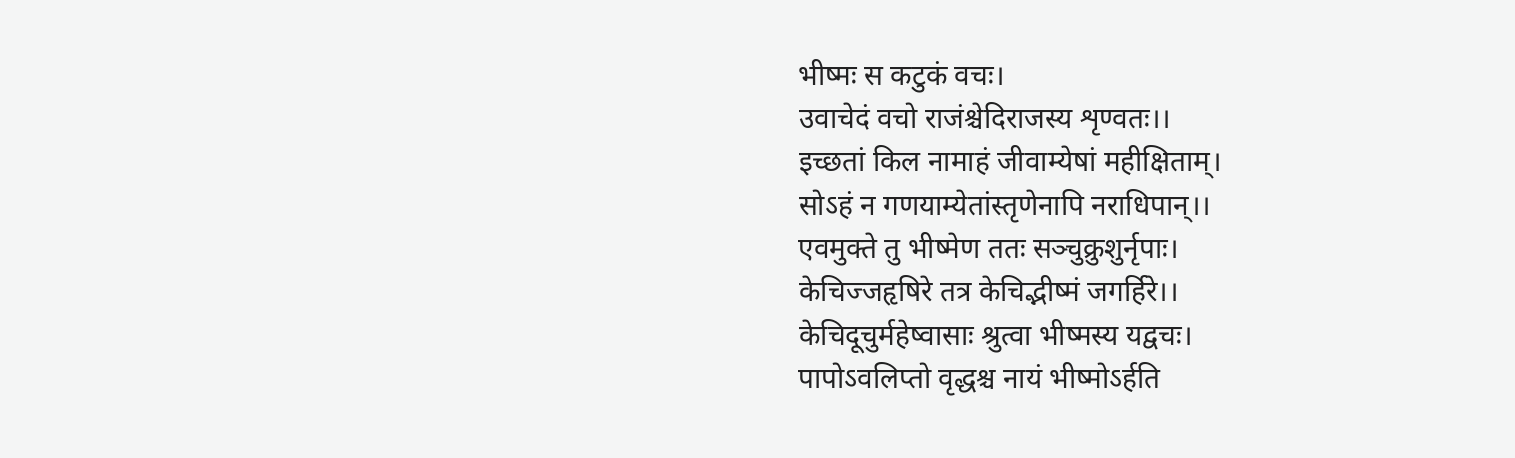भीष्मः स कटुकं वचः।
उवाचेदं वचो राजंश्चेदिराजस्य शृण्वतः।।
इच्छतां किल नामाहं जीवाम्येषां महीक्षिताम्।
सोऽहं न गणयाम्येतांस्तृणेनापि नराधिपान्।।
एवमुक्ते तु भीष्मेण ततः सञ्चुक्रुशुर्नृपाः।
केचिज्जहृषिरे तत्र केचिद्भीष्मं जगर्हिरे।।
केचिदूचुर्महेष्वासाः श्रुत्वा भीष्मस्य यद्वचः।
पापोऽवलिप्तो वृद्धश्च नायं भीष्मोऽर्हति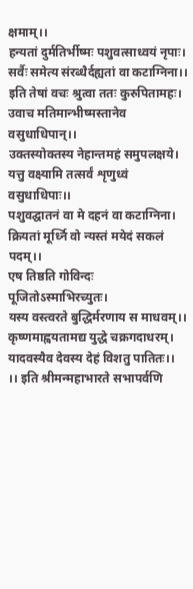क्षमाम्।।
हन्यतां दुर्मतिर्भीष्मः पशुवत्साध्वयं नृपाः।
सर्वैः समेत्य संरब्धैर्दह्यतां वा कटाग्निना।।
इति तेषां वचः श्रुत्वा ततः कुरुपितामहः।
उवाच मतिमान्भीष्मस्तानेव वसुधाधिपान्।।
उक्तस्योक्तस्य नेहान्तमहं समुपलक्षये।
यत्तु वक्ष्यामि तत्सर्वं शृणुध्वं वसुधाधिपाः।।
पशुवद्घातनं वा मे दहनं वा कटाग्निना।
क्रियतां मूर्ध्नि वो न्यस्तं मयेदं सकलं पदम्।।
एष तिष्ठति गोविन्दः पूजितोऽस्माभिरच्युतः।
यस्य वस्त्वरते बुद्धिर्मरणाय स माधवम्।।
कृष्णमाह्वयतामद्य युद्धे चक्रगदाधरम्।
यादवस्यैव देवस्य देहं विशतु पातितः।।
।। इति श्रीमन्महाभारते सभापर्वणि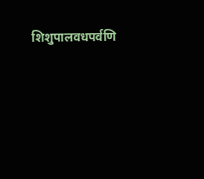शिशुपालवधपर्वणि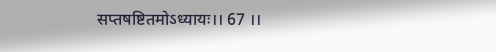सप्तषष्टितमोऽध्यायः।। 67 ।।